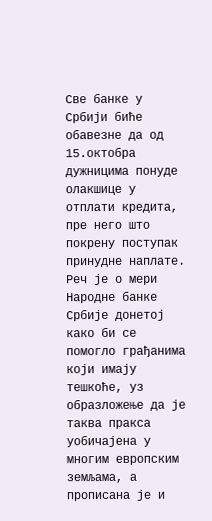Све банке у Србији биће обавезне да од 15.октобра дужницима понуде олакшице у отплати кредита, пре него што покрену поступак принудне наплате. Реч је о мери Народне банке Србије донетој како би се помогло грађанима који имају тешкоће, уз образложење да је таква пракса уобичајена у многим европским земљама, а прописана је и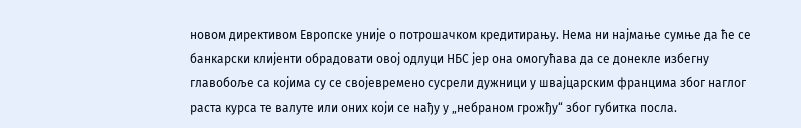новом директивом Европске уније о потрошачком кредитирању. Нема ни најмање сумње да ће се банкарски клијенти обрадовати овој одлуци НБС јер она омогућава да се донекле избегну главобоље са којима су се својевремено сусрели дужници у швајцарским францима због наглог раста курса те валуте или оних који се нађу у „небраном грожђу“ због губитка посла.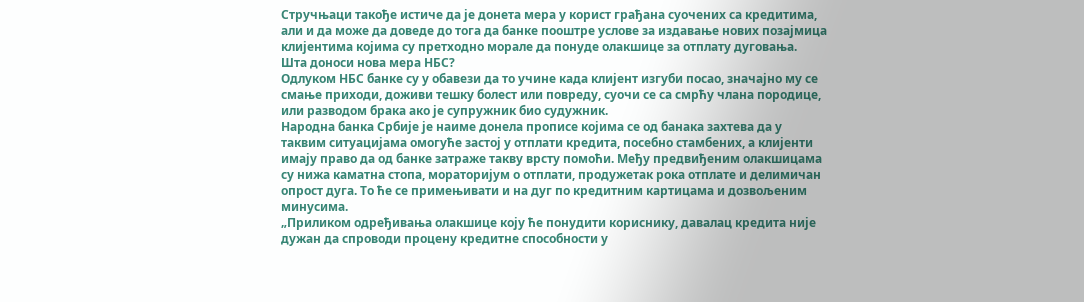Стручњаци такође истиче да је донета мера у корист грађана суочених са кредитима, али и да може да доведе до тога да банке пооштре услове за издавање нових позајмица клијентима којима су претходно морале да понуде олакшице за отплату дуговања.
Шта доноси нова мера НБС?
Одлуком НБС банке су у обавези да то учине када клијент изгуби посао, значајно му се смање приходи, доживи тешку болест или повреду, суочи се са смрћу члана породице, или разводом брака ако је супружник био судужник.
Народна банка Србије је наиме донела прописе којима се од банака захтева да у таквим ситуацијама омогуће застој у отплати кредита, посебно стамбених, а клијенти имају право да од банке затраже такву врсту помоћи. Међу предвиђеним олакшицама су нижа каматна стопа, мораторијум о отплати, продужетак рока отплате и делимичан опрост дуга. То ће се примењивати и на дуг по кредитним картицама и дозвољеним минусима.
„Приликом одређивања олакшице коју ће понудити кориснику, давалац кредита није дужан да спроводи процену кредитне способности у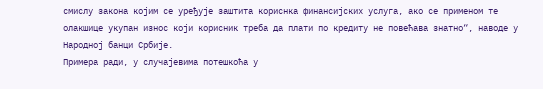смислу закона којим се уређује заштита кориснка финансијских услуга, ако се применом те олакшице укупан износ који корисник треба да плати по кредиту не повећава знатно“, наводе у Народној банци Србије.
Примера ради, у случајевима потешкоћа у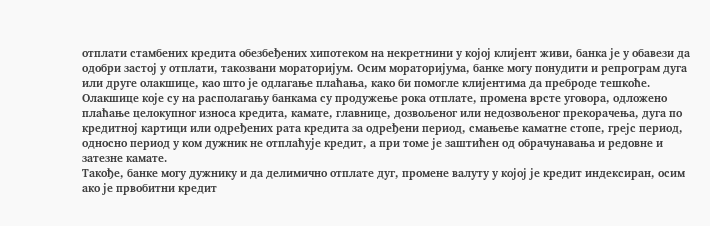отплати стамбених кредита обезбеђених хипотеком на некретнини у којој клијент живи, банка је у обавези да одобри застој у отплати, такозвани мораторијум. Осим мораторијума, банке могу понудити и репрограм дуга или друге олакшице, као што је одлагање плаћања, како би помогле клијентима да преброде тешкоће.
Олакшице које су на располагању банкама су продужење рока отплате, промена врсте уговора, одложено плаћање целокупног износа кредита, камате, главнице, дозвољеног или недозвољеног прекорачења, дуга по кредитној картици или одређених рата кредита за одређени период, смањење каматне стопе, грејс период, односно период у ком дужник не отплаћује кредит, а при томе је заштићен од обрачунавања и редовне и затезне камате.
Такође, банке могу дужнику и да делимично отплате дуг, промене валуту у којој је кредит индексиран, осим ако је првобитни кредит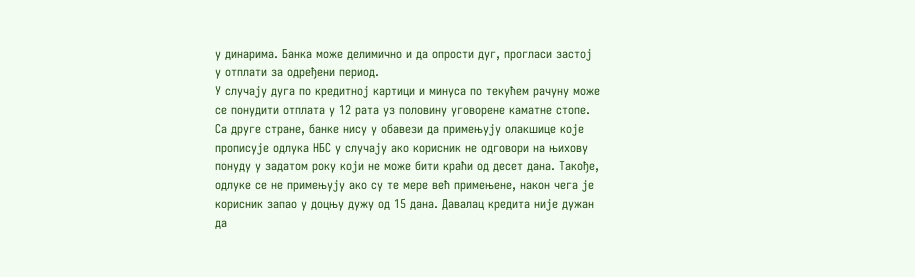у динарима. Банка може делимично и да опрости дуг, прогласи застој у отплати за одређени период.
У случају дуга по кредитној картици и минуса по текућем рачуну може се понудити отплата у 12 рата уз половину уговорене каматне стопе.
Са друге стране, банке нису у обавези да примењују олакшице које прописује одлука НБС у случају ако корисник не одговори на њихову понуду у задатом року који не може бити краћи од десет дана. Такође, одлуке се не примењују ако су те мере већ примењене, након чега је корисник запао у доцњу дужу од 15 дана. Давалац кредита није дужан да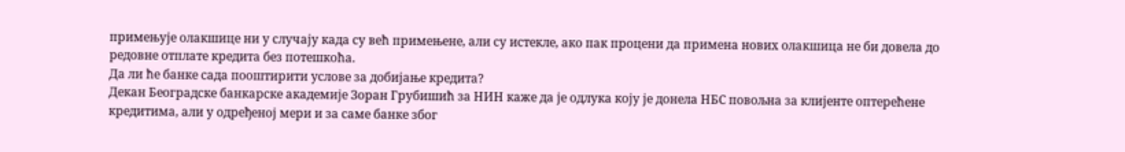примењује олакшице ни у случају када су већ примењене, али су истекле, ако пак процени да примена нових олакшица не би довела до редовне отплате кредита без потешкоћа.
Да ли ће банке сада пооштирити услове за добијање кредита?
Декан Београдске банкарске академије Зоран Грубишић за НИН каже да је одлука коју је донела НБС повољна за клијенте оптерећене кредитима, али у одређеној мери и за саме банке због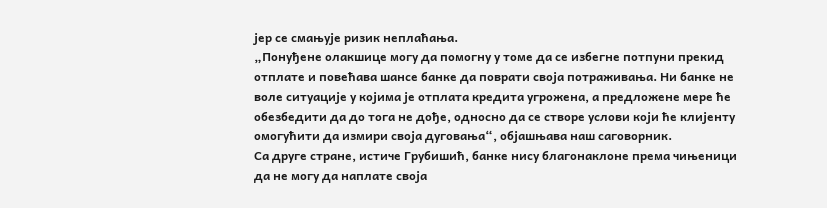јер се смањује ризик неплаћања.
„Понуђене олакшице могу да помогну у томе да се избегне потпуни прекид отплате и повећава шансе банке да поврати своја потраживања. Ни банке не воле ситуације у којима је отплата кредита угрожена, а предложене мере ће обезбедити да до тога не дође, односно да се створе услови који ће клијенту омогућити да измири своја дуговања“, објашњава наш саговорник.
Са друге стране, истиче Грубишић, банке нису благонаклоне према чињеници да не могу да наплате своја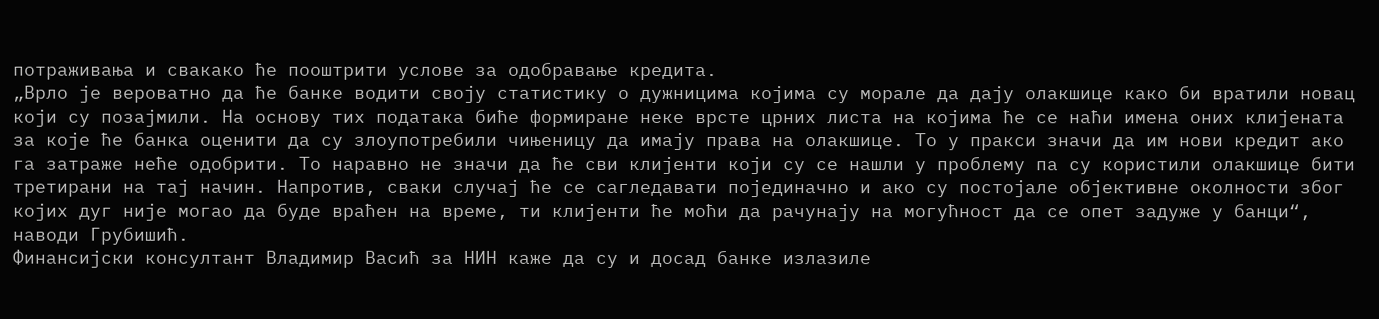потраживања и свакако ће пооштрити услове за одобравање кредита.
„Врло је вероватно да ће банке водити своју статистику о дужницима којима су морале да дају олакшице како би вратили новац који су позајмили. На основу тих података биће формиране неке врсте црних листа на којима ће се наћи имена оних клијената за које ће банка оценити да су злоупотребили чињеницу да имају права на олакшице. То у пракси значи да им нови кредит ако га затраже неће одобрити. То наравно не значи да ће сви клијенти који су се нашли у проблему па су користили олакшице бити третирани на тај начин. Напротив, сваки случај ће се сагледавати појединачно и ако су постојале објективне околности због којих дуг није могао да буде враћен на време, ти клијенти ће моћи да рачунају на могућност да се опет задуже у банци“, наводи Грубишић.
Финансијски консултант Владимир Васић за НИН каже да су и досад банке излазиле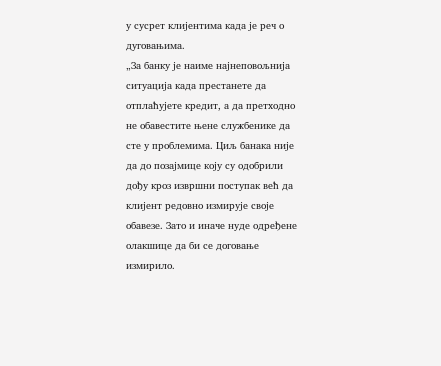у сусрет клијентима када је реч о дуговањима.
„За банку је наиме најнеповољнија ситуација када престанете да отплаћујете кредит, а да претходно не обавестите њене службенике да сте у проблемима. Циљ банака није да до позајмице коју су одобрили дођу кроз извршни поступак већ да клијент редовно измирује своје обавезе. Зато и иначе нуде одређене олакшице да би се договање измирило.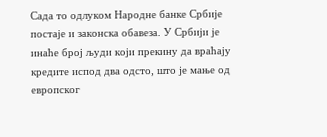Сада то одлуком Народне банке Србије постаје и законска обавеза. У Србији је инаће број људи који прекину да враћају кредите испод два одсто, што је мање од европског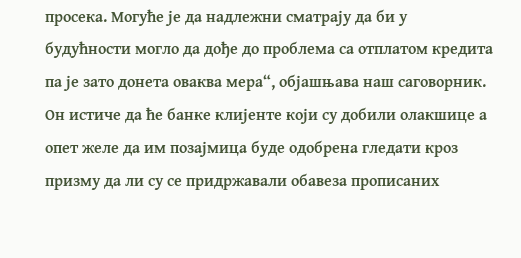просека. Могуће је да надлежни сматрају да би у будућности могло да дође до проблема са отплатом кредита па је зато донета оваква мера“, објашњава наш саговорник.
Он истиче да ће банке клијенте који су добили олакшице а опет желе да им позајмица буде одобрена гледати кроз призму да ли су се придржавали обавеза прописаних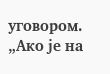уговором.
„Ако је на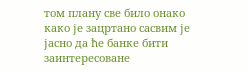том плану све било онако како је зацртано сасвим је јасно да ће банке бити заинтересоване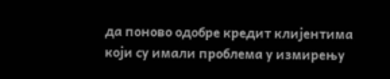да поново одобре кредит клијентима који су имали проблема у измирењу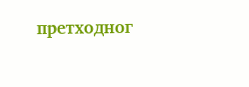претходног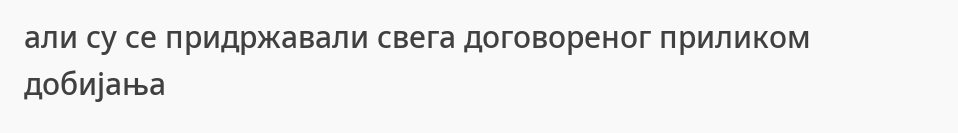али су се придржавали свега договореног приликом добијања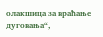олакшица за враћање дуговања“,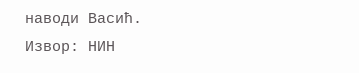наводи Васић.
Извор: НИН